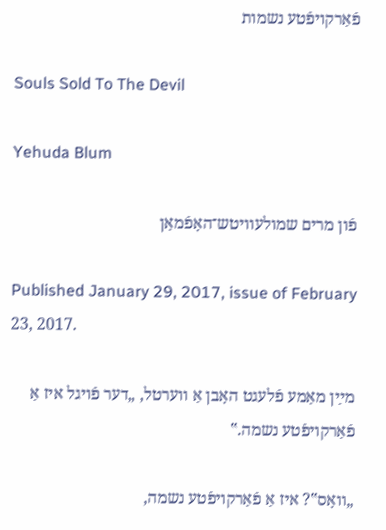פֿאַרקויפֿטע נשמות

Souls Sold To The Devil

Yehuda Blum

פֿון מרים שמולעוויטש־האָפֿמאַן

Published January 29, 2017, issue of February 23, 2017.

מײַן מאַמע פֿלעגט האָבן אַ ווערטל, „דער פֿויגל איז אַ פֿאַרקויפֿטע נשמה.‟

„וואָס‟? איז אַ פֿאַרקויפֿטע נשמה,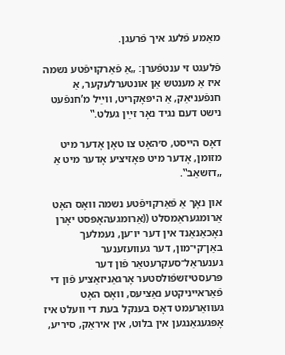מאַמע פֿלעג איך פֿרעגן.

פֿלעגט זי ענטפֿערן: „אַ פֿאַרקויפֿטע נשמה איז אַ מענטש אַן אונטערלעקער, אַ חנפֿעניאַק, אַ היפּאָקריט, ווײַל מ’חנפֿעט נישט דעם נגיד נאָר זײַן געלט.‟

דאָס הייסט, ס׳האָט צו טאָן אָדער מיט מזומן, אָדער מיט פּאָזיציע אָדער מיט אַ „דזשאַב‟.

און נאָך אַ פֿאַרקויפֿטע נשמה וואָס האָט אַרומגעראַמסלט ((אַרומגעהאָפּסט יאָרן נאָכאַנאַנד אין דער יו־ען, נעמלעך באַן־קי־מון, דער געוועזענער גענעראַל־סעקרעטאַר פֿון דער פּרעסטיזשפֿולסטער אָרגאַניזאַציע פֿון די פֿאַראייניקטע נאַציעס, וואָס האָט געוואַרעמט דאָס בענקל בעת די וועלט איז אָפּגעגאַנגען אין בלוט, אין איראַק, סיריע,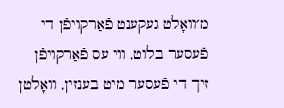מ׳וואָלט געקענט פֿאַרקויפֿן די פֿעסער בלוט, ווי עס פֿאַרקויפֿן זיך די פֿעסער מיט בענזין, וואָלטן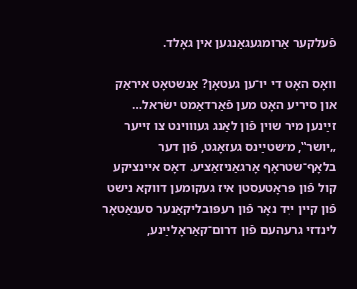פֿעלקער אַרומגעגאַנגען אין גאָלד.

וואָס האָט די יו־ען געטאָן? אַנשטאָט איראַק און סיריע האָט מען פֿאַרדאַמט ישׂראל… זײַנען מיר שוין פֿון לאַנג געוווינט צו זייער „יושר‟, מ׳שטײַנס געזאָגט, פֿון דער בלאָף־שטראָף אָרגאַניזאַציע. דאָס איינציקע קול פֿון פּראָטעסטן איז געקומען דווקא נישט פֿון קיין ייִד נאָר פֿון רעפּובליקאַנער סענאַטאָר לינדזי גרעהעם פֿון דרום־קאַראָלײַנע,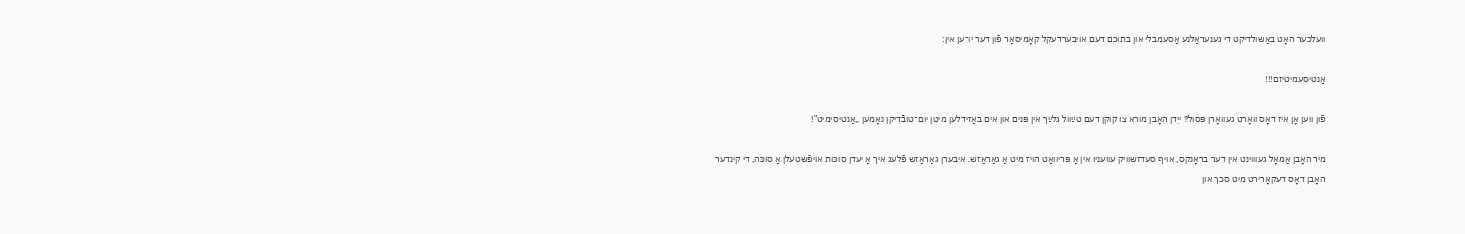וועלכער האָט באַשולדיקט די גענעראַלנע אַסעמבלי און בתוכם דעם אויבערדעקל קאָמיסאַר פֿון דער יו־ען אין:

אַנטיסעמיטיזם!!!

פֿון ווען אָן איז דאָס וואָרט געוואָרן פּסול? ייִדן האָבן מורא צו קוקן דעם טײַוול גלײַך אין פּנים און אים באַזידלען מיטן יום־טובֿדיקן נאָמען „אַנטיסימיט‟!

מיר האָבן אַמאָל געוווינט אין דער בראָנקס, אויף סעדזשוויק עוועניו אין אַ פּריוואַט הויז מיט אַ גאַראַזש. איבערן גאַראַזש פֿלעג איך אַ יעדן סוכּות אויפֿשטעלן אַ סוכּה, די קינדער האָבן דאָס דעקאָרירט מיט סכך און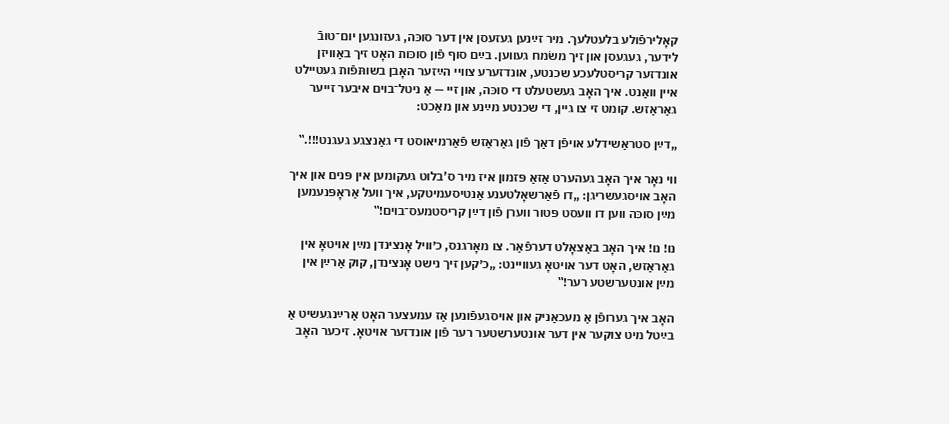קאָלירפֿולע בלעטלעך. מיר זײַנען געזעסן אין דער סוכּה, געזונגען יום־טובֿ לידער, געגעסן און זיך משׂמח געווען. בײַם סוף פֿון סוכּות האָט זיך באַוויזן אונדזער קריסטלעכע שכנטע, אונדזערע צוויי הײַזער האָבן בשותּפֿות געטיילט איין וואַנט. איך האָב געשטעלט די סוכּה, און זיי — אַ ניטל־בוים איבער זייער גאַראַזש. קומט זי צו גיין, די שכנטע מײַנע און מאַכט:

„דײַן סטראַשידלע אויפֿן דאַך פֿון גאַראַזש פֿאַרמיאוסט די גאַנצגע געגנט!!!.‟

ווי נאָר איך האָב געהערט אַזאַ פּזמון איז מיר ס’בלוט געקומען אין פּנים און איך האָב אויסגעשריגן: „דו פֿאַרשאָלטענע אַנטיסעמיטקע, איך וועל אַראָפּנעמען מײַן סוכּה ווען דו וועסט פּטור ווערן פֿון דײַן קריסטמעס־בוים!‟

נו! נו! איך האָב באַצאָלט דערפֿאַר. צו מאָרגנס, כ׳וויל אָנצינדן מײַן אויטאָ אין גאַראַזש, האָט דער אויטאָ געוויינט: „כ׳קען זיך נישט אָנצינדן, קוק אַרײַן אין מײַן אונטערשטע רער!‟

האָב איך גערופֿן אַ מעכאַניק און אויסגעפֿונען אַז עמעצער האָט אַרײַנגעשיט אַ בײַטל מיט צוקער אין דער אונטערשטער רער פֿון אונדזער אויטאָ. זיכער האָב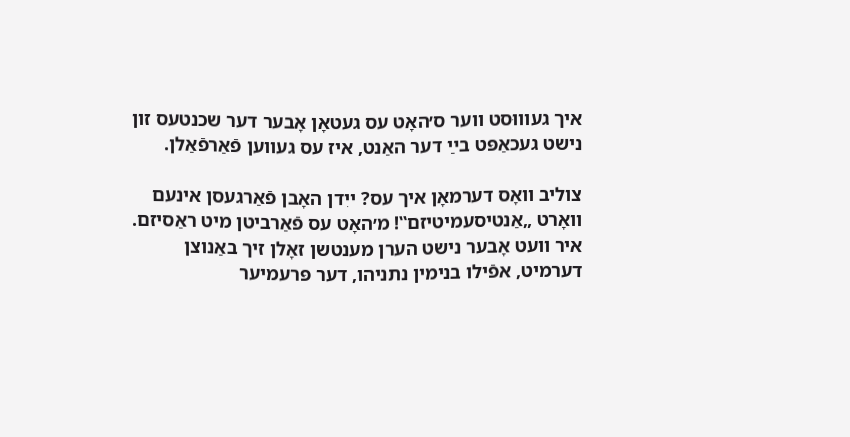איך געוווּסט ווער ס׳האָט עס געטאָן אָבער דער שכנטעס זון נישט געכאַפּט בײַ דער האַנט, איז עס געווען פֿאַרפֿאַלן.

צוליב וואָס דערמאָן איך עס? ייִדן האָבן פֿאַרגעסן אינעם וואָרט „אַנטיסעמיטיזם‟! מ׳האָט עס פֿאַרביטן מיט ראַסיזם. איר וועט אָבער נישט הערן מענטשן זאָלן זיך באַנוצן דערמיט, אפֿילו בנימין נתניהו, דער פּרעמיער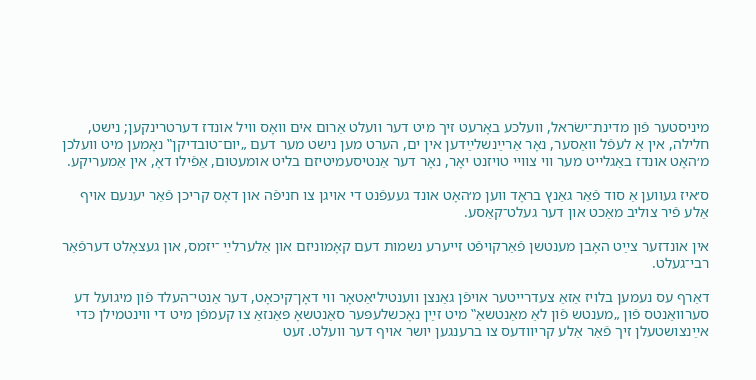מיניסטער פֿון מדינת־ישׂראל, וועלכע באָרעט זיך מיט דער וועלט אַרום אים וואָס וויל אונדז דערטרינקען; נישט, חלילה, אין אַ לעפֿל וואַסער, נאָר אַרײַנשלײַדען אין ים, הערט מען נישט מער דעם „יום־טובדיקן‟ נאָמען מיט וועלכן מ׳האָט אונדז באַגלײט מער ווי צוויי טויזנט יאָר, נאָר דער אַנטיסעמיטיזם בליט אומעטום, אַפֿילו דאָ, אין אַמעריקע.

ס׳איז געווען אַ סוד פֿאַר גאַנץ בראָד ווען מ׳האָט אונד געעפֿנט די אויגן צו חניפֿה און דאָס קריכן פֿאַר יענעם אויף אַלע פֿיר צוליב מאַכט און דער געלט־קאַסע.

אין אונדזער צײַט האָבן מענטשן פֿאַרקויפֿט זייערע נשמות דעם קאָמוניזם און אַלערלײַ ־יזמס, און געצאָלט דערפֿאַר רבי־געלט.

דאַרף עס נעמען בלויז אַזאַ צעדרייטער אויפֿן גאַנצן ווענטיליאַטאָר ווי דאָן־קיכאָט, דער אַנטי־העלד פֿון מיגועל דע סערוואַנטס פֿון „מענטש פֿון לאַ מאַנטשאַ‟ מיט זײַן נאָכשלעפּער סאַנטשאָ פּאַנזאַ צו קעמפֿן מיט די ווינטמילן כּדי אײַנצושטעלן זיך פֿאַר אַלע קריוודעס צו ברענגען יושר אויף דער וועלט. זעט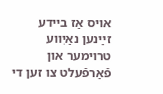אויס אַז ביידע זײַנען נאַיִווע טרוימער און פֿאַרפֿעלט צו זען די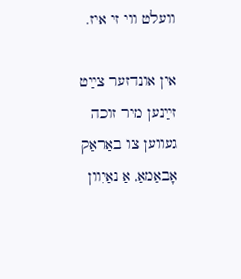וועלט ווי זי איז.

אין אונדזער צײַט זײַנען מיר זוכה געווען צו באַראַק אָבאַמאַ, אַ נאַיִוון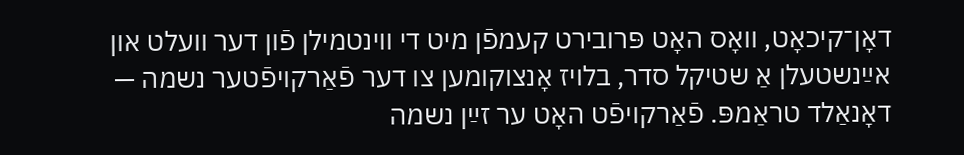דאָן־קיכאָט, וואָס האָט פּרובירט קעמפֿן מיט די ווינטמילן פֿון דער וועלט און אײַנשטעלן אַ שטיקל סדר, בלויז אָנצוקומען צו דער פֿאַרקויפֿטער נשמה — דאָנאַלד טראַמפּ. פֿאַרקויפֿט האָט ער זײַן נשמה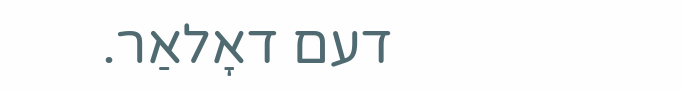דעם דאָלאַר.